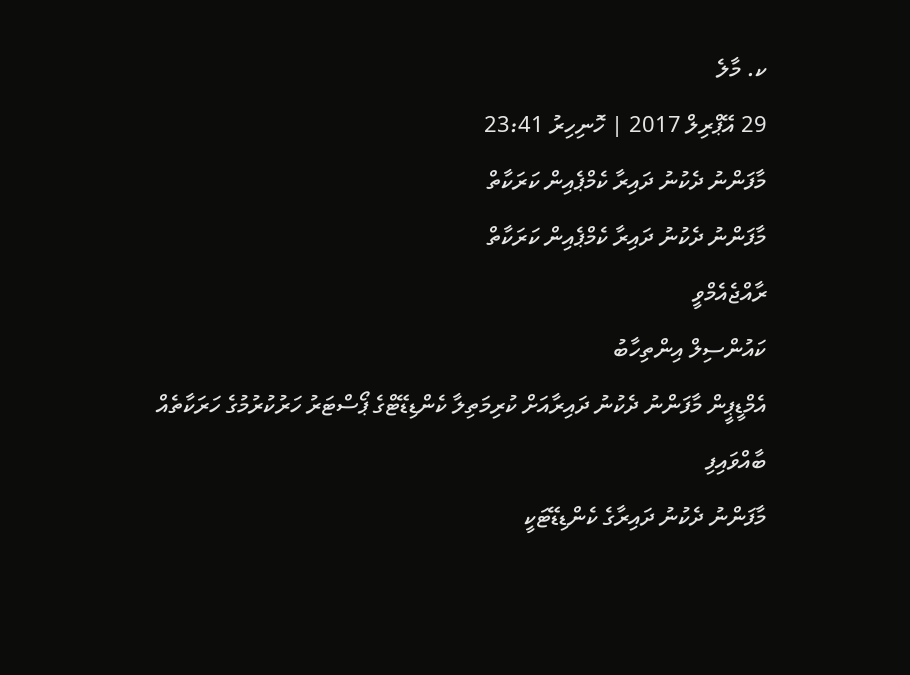ކ. މާލެ
29 އޭޕްރިލް 2017 | ހޮނިހިރު 23:41
މާފަންނު ދެކުނު ދައިރާ ކެމްޕެއިން ކަރަކާތް
މާފަންނު ދެކުނު ދައިރާ ކެމްޕެއިން ކަރަކާތް
ރާއްޖެއެމްވީ
ކައުންސިލް އިންތިހާބު
އެމްޑީޕީން މާފަންނު ދެކުނު ދައިރާއަށް ކުރިމަތިލާ ކެންޑިޑޭޓްގެ ޕޯސްޓަރު ހަރުކުރުމުގެ ހަރަކާތެއް ބާއްވައިފި
މާފަންނު ދެކުނު ދައިރާގެ ކެންޑިޑޭޓަކީ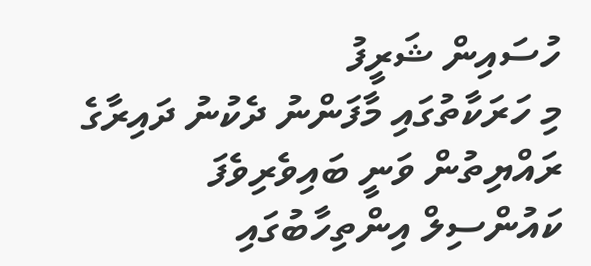ހުސައިން ޝަރީފު
މި ހަރަކާތުގައި މާފަންނު ދެކުނު ދައިރާގެ ރައްޔިތުން ވަނީ ބައިވެރިވެފަ
ކައުންސިލް އިންތިހާބުގައި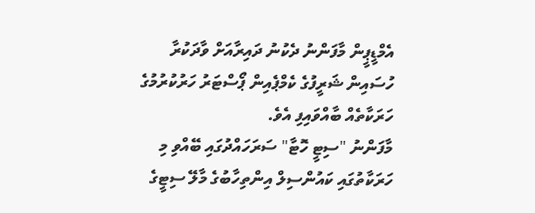އެމްޑީޕީން މާފަންނު ދެކުނު ދައިރާއަށް ވާދަކުރާ ހުސައިން ޝަރީފުގެ ކެމްޕެއިން ޕޯސްޓަރު ހަރުކުރުމުގެ ހަރަކާތެއް ބާއްވައިފި އެވެ.
މާފަންނު "ސިޓީ ހޮޓާ" ސަރަހައްދުގައި ބޭއްވި މި ހަރަކާތުގައި ކައުންސިލް އިންތިހާބުގެ މާލޭ ސިޓީގެ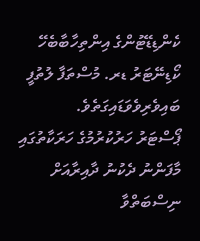ކެންޑިޑޭޓުންގެ އިންތިހާބާބެހޭ ކޯޑިނޭޓަރު ޑރ. މުސްތަފާ ލުތުފީ ބައިވެރިވެވަޑައިގަތެވެ.
ޕޯސްޓަރު ހަރުކުރުމުގެ ހަރަކާތުގައި މާފަންނު ދެކުނު ދާއިރާއަށް ނިސްބަތްވާ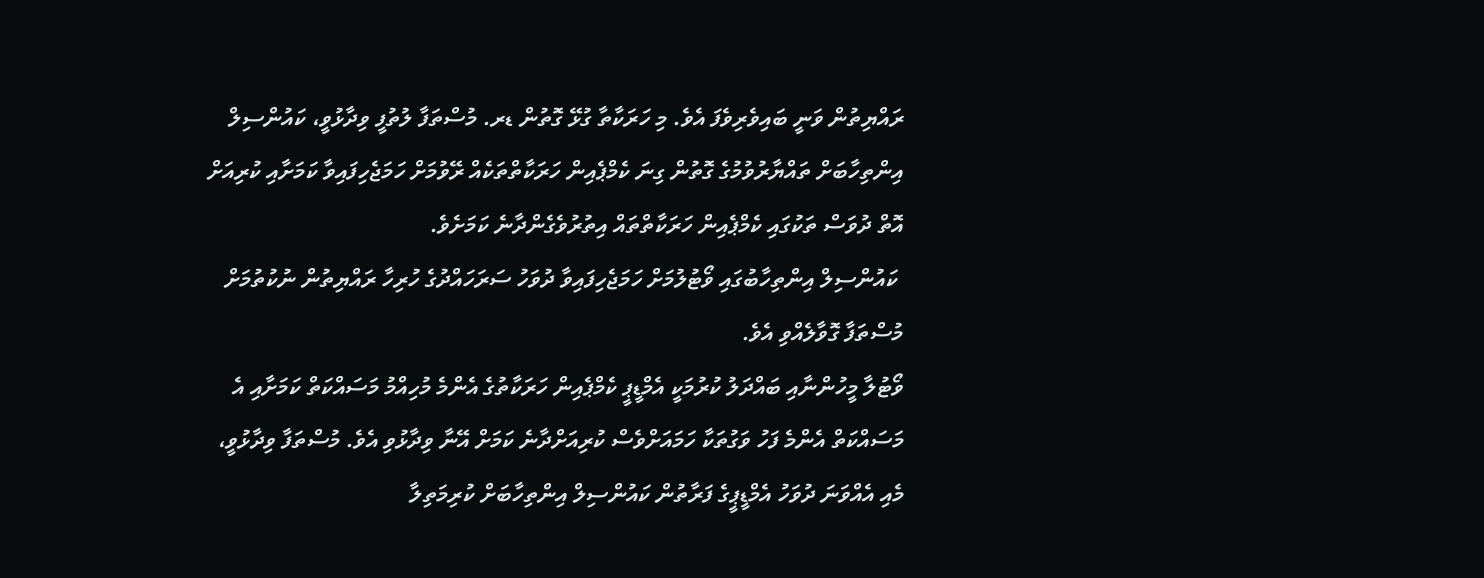ރައްޔިތުން ވަނީ ބައިވެރިވެފަ އެވެ. މި ހަރަކާތާ ގުޅޭ ގޮތުން ޑރ. މުސްތަފާ ލުތުފީ ވިދާޅުވީ، ކައުންސިލް އިންތިހާބަށް ތައްޔާރުވުމުގެ ގޮތުން ގިނަ ކެމްޕެއިން ހަރަކާތްތަކެއް ރޭވުމަށް ހަމަޖެހިފައިވާ ކަމަށާއި ކުރިއަށް އޮތް ދުވަސް ތަކުގައި ކެމްޕެއިން ހަރަކާތްތައް އިތުރުވެގެންދާނެ ކަމަށެވެ.
 ކައުންސިލް އިންތިހާބުގައި ވޯޓުލުމަށް ހަމަޖެހިފައިވާ ދުވަހު ސަރަހައްދުގެ ހުރިހާ ރައްޔިތުން ނުކުތުމަށް މުސްތަފާ ގޮވާލެއްވި އެވެ.
ވޯޓުލާ މީހުންނާއި ބައްދަލު ކުރުމަކީ އެމްޑީޕީ ކެމްޕެއިން ހަރަކާތުގެ އެންމެ މުހިއްމު މަސައްކަތް ކަމަށާއި އެ މަސައްކަތް އެންމެ ފަހު ވަގުތަކާ ހަމައަށްވެސް ކުރިއަށްދާނެ ކަމަށް އޭނާ ވިދާޅުވި އެވެ. މުސްތަފާ ވިދާޅުވީ، މެއި އެއްވަނަ ދުވަހު އެމްޑީޕީގެ ފަރާތުން ކައުންސިލް އިންތިހާބަށް ކުރިމަތިލާ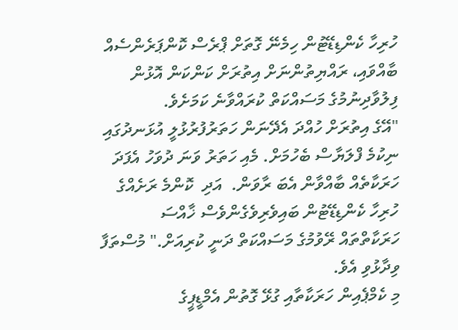ހުރިހާ ކެންޑިޑޭޓުން ހިމެނޭ ގޮތަށް ޕްރެސް ކޮންޕަރެންސެއް ބާއްވައި، ރައްޔިތުންނަށް އިތުރަށް ކަންކަން އޮޅުން ފިލުވާދިނުމުގެ މަސައްކަތް ކުރައްވާނެ ކަމަށެވެ.
"އޭގެ އިތުރަށް ހުއްދަ އެދޭނަން ހަތަރުފުރުޅުލީ އުޅަނދުގައި ނިކުމެ ފްލަޔާސް ބެހުމަށް. މެއި ހަތަރު ވަނަ ދުވަހު އެފަދަ ހަރަކާތެއް ބާއްވާން އެބަ ރާވަން.  އަދި  ކޮންމެ ރަށެއްގެ ހުރިހާ ކެންޑިޑޭޓުން ބައިވެރިވެގެންވެސް ޚާއްސަ ހަރަކާތްތައް ރޭވުމުގެ މަސައްކަތް ދަނީ ކުރިއަށް." މުސްތަފާ ވިދާޅުވި އެވެ.
މި ކެމްޕެއިން ހަރަކާތާއި ގުޅޭ ގޮތުން އެމްޑީޕީގެ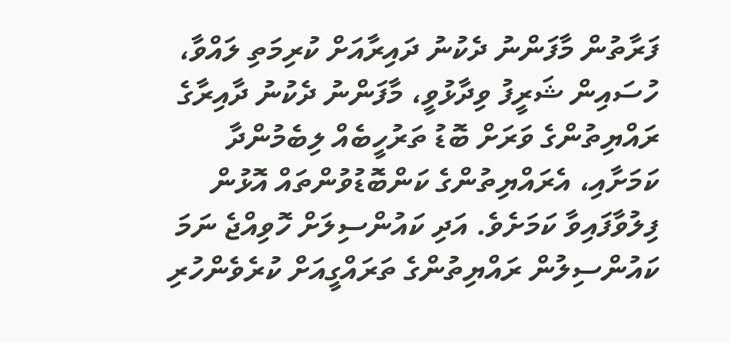ފަރާތުން މާފަންނު ދެކުނު ދައިރާއަށް ކުރިމަތި ލައްވާ، ހުސައިން ޝަރީފު ވިދާޅުވީ، މާފަންނު ދެކުނު ދާއިރާގެ ރައްޔިތުންގެ ވަރަށް ބޮޑު ތަރުހީބެއް ލިބެމުންދާ ކަމަށާއި، އެރައްޔިތުންގެ ކަންބޮޑުވުންތައް އޮޅުން ފިލުވާފައިވާ ކަމަށެވެ. އަދި ކައުންސިލަށް ހޮވިއްޖެ ނަމަ ކައުންސިލުން ރައްޔިތުންގެ ތަރައްގީއަށް ކުރެވެންހުރި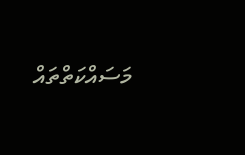މަސައްކަތްތައް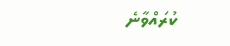ކުރައްވާނެ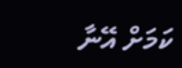ކަމަށް އޭނާ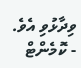ވިދާޅުވި އެވެ.
- ކޮމެންޓް